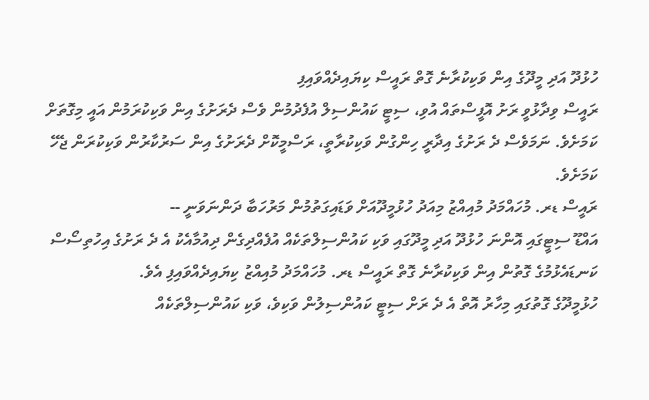ހުޅުދޫ އަދި މީދޫގެ އިން ވަކިކުރާނެ ގޮތް ރައީސް ކިޔައިދެއްވައިފި
ރައީސް ވިދާޅުވީ ރަށު އޮފީސްތައް އުވި، ސިޓީ ކައުންސިލް އުފެދުމުން ވެސް ދެރަށުގެ އިން ވަކިކުރަމުން އައީ މިގޮތަށް ކަމަށެވެ. ނަމަވެސް ދެ ރަށުގެ އިދާރީ ހިންގުން ވަކިކުރާތީ، ރަސްމީކޮށް ދެރަށުގެ އިން ސަރުކާރުން ވަކިކުރަން ޖެހޭ ކަމަށެވެ.
ރައީސް ޑރ. މުހައްމަދު މުއިއްޒު މިއަދު ހުޅުމީދޫއަށް ވަޑައިގަތުމުން މަރުހަބާ ދަންނަވަނީ --
އައްޑޫ ސިޓީގައި އޮންނަ ހުޅުދޫ އަދި މީދޫގައި ވަކި ކައުންސިލްތަކެއް އުފެއްދިގެން ދިއުމާއެކު އެ ދެ ރަށުގެ އިހުތިސޯސް ކަނޑައެޅުމުގެ ގޮތުން އިން ވަކިކުރާނެ ގޮތް ރައީސް ޑރ. މުހައްމަދު މުއިއްޒު ކިޔައިދެއްވައިފި އެވެ.
ހުޅުމީދޫގެ ގޮތުގައި މިހާރު އޮތް އެ ދެ ރަށް ސިޓީ ކައުންސިލުން ވަކިވެ، ވަކި ކައުންސިލްތަކެއް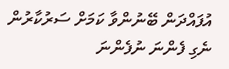އުފައްދަން ބޭނުންވާ ކަމަށް ސަރުކާރުން ނެގި ފެންނަ ނުފެންނަ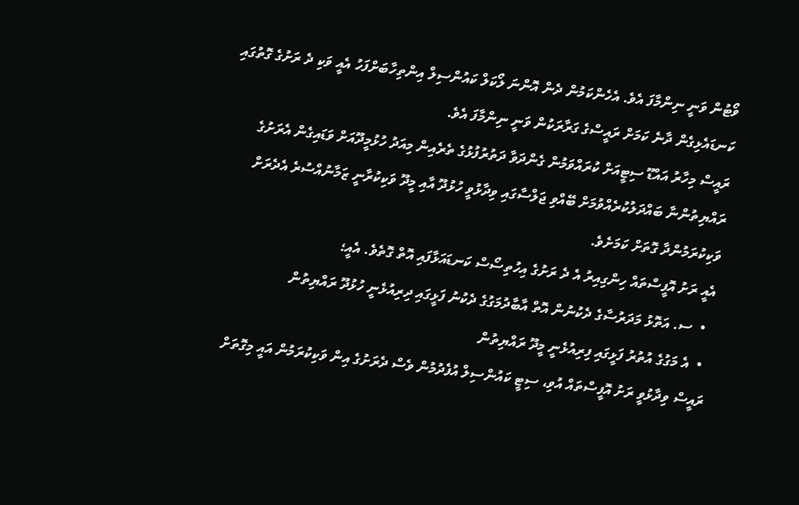ވޯޓުން ވަނީ ނިންމާފަ އެވެ. އެހެންކަމުން ދެން އޮންނަ ލޯކަލް ކައުންސިލް އިންތިހާބަށްފަހު އެއީ ވަކި ދެ ރަށުގެ ގޮތުގައި ކަނޑައެޅިގެން ދާނެ ކަމަށް ރައީސްގެ ގަރާރަކުން ވަނީ ނިންމާފަ އެވެ.
ރައީސް މިހާރު އައްޑޫ ސިޓީއަށް ކުރައްވަމުން ގެންދަވާ ދަތުރުފުޅުގެ ތެރެއިން މިއަދު ހުޅުމީދޫއަށް ވަޑައިގެން އެރަށުގެ ރައްޔިތުންނާ ބައްދަލުކުރެއްވުމަށް ބޭއްވި ޖަލްސާގައި ވިދާޅުވީ ހުޅުދޫ އާއި މީދޫ ވަކިކުރާނީ ޒަމާނުއްސުރެ އެދެރަށް ވަކިކުރަމުންދާ ގޮތަށް ކަމަށެވެ.
އެއީ ރަށު އޮފީސްތައް ހިންގިއިރު އެ ދެ ރަށުގެ އިހުތިސޯސް ކަނޑައަޅާފައި އޮތް ގޮތެވެ. އެއީ؛
  •  ސ. އަތޮޅު މަދަރުސާގެ ދެކުނުން އޮތް އާބާދުމަގުގެ ދެކުނު ފަޅީގައި ދިރިއުޅެނީ ހުޅުދޫ ރައްޔިތުން
  •  އެ މަގުގެ އުތުރު ފަޅީގައި ފިރިއުޅެނީ މީދޫ ރައްޔިތުން
ރައީސް ވިދާޅުވީ ރަށު އޮފީސްތައް އުވި، ސިޓީ ކައުންސިލް އުފެދުމުން ވެސް ދެރަށުގެ އިން ވަކިކުރަމުން އައީ މިގޮތަށް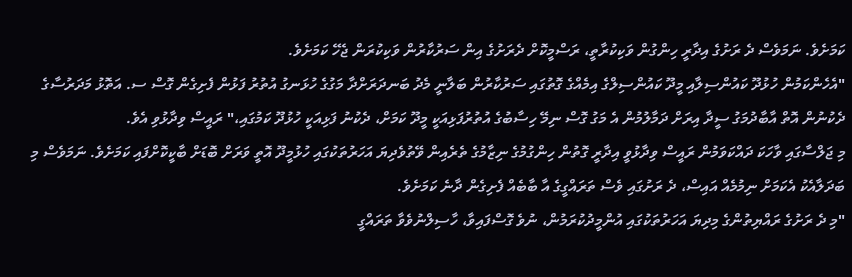ކަމަށެވެ. ނަމަވެސް ދެ ރަށުގެ އިދާރީ ހިންގުން ވަކިކުރާތީ، ރަސްމީކޮށް ދެރަށުގެ އިން ސަރުކާރުން ވަކިކުރަން ޖެހޭ ކަމަށެވެ.
"އެހެންކަމުން ހުޅުދޫ ކައުންސިލާއި މީދޫ ކައުންސިލްގެ އިމެއްގެ ގޮތުގައި ސަރުކާރުން ބަލާނީ މެދު ބަނދަރަށްދާ މަގުގެ ހުޅަނގު އުތުރު ފަޅުން ފެށިގެން ގޮސް ސ. އަތޮޅު މަދަރުސާގެ ދެކުނުން އޮތް އާބާދުމަގު ސީދާ އިރަށް ދަމާލުމުން އެ މަގު ގޮސް ނިމޭ ހިސާބުގެ އުތުރުފަޅިއަކީ މީދޫ ކަމަށް، ދެކުނު ފަޅިއަކީ ހުޅުދޫ ކަމުގައި،" ރައީސް ވިދާޅުވި އެވެ.
މި ޖަލްސާގައި ވާހަކަ ދައްކަވަމުން ރައީސް ވިދާޅުވީ އިދާރީ ގޮތުން ހިންގުމުގެ ނިޒާމުގެ ތެރެއިން ވޭތުވެދިޔަ އަހަރުތަކުގައި ހުޅުމީދޫ އޮތީ ވަރަށް ބޮޑަށް ބާކީކޮށްފައި ކަމަށެވެ. ނަމަވެސް މި ބަދަލާއެކު އެކަމަށް ނިމުމެއް އައިސް، ދެ ރަށުގައި ވެސް ތަރައްގީގެ އާ ބާބެއް ފެށިގެން ދާނެ ކަމަށެވެ.
"މި ދެ ރަށުގެ ރައްޔިތުންގެ މިދިޔަ އަހަރުތަކުގައި އުންމީދުކުރަމުން، ނުވެ ގޮސްފައިވާ، ހާސިލްނުވެވާ ތަރައްގީ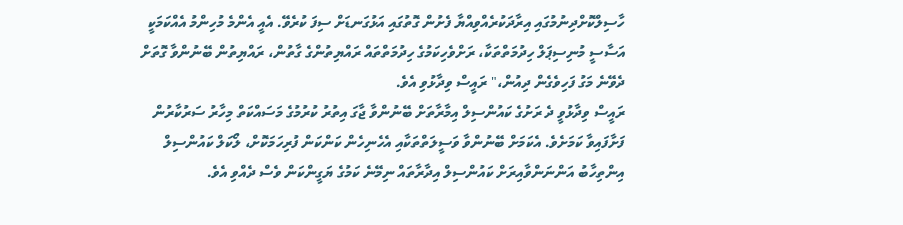ހާސިލްކޮށްދިނުމުގައި އިރާދަކުރެއްވިއްޔާ ފެށުން ގޮތުގައި އަޅުގަނޑަށް ސިފަ ކުރެވޭ. އެއީ އެންމެ މުހިންމު އެއްކަމަކީ އަސާސީ މުނިސިޕަލް ހިދުމަތްތަކާ، ރަށްވެހިކަމުގެ ހިދުމަތްތައް ރައްޔިތުންގެ ގާތުން، ރައްޔިތުން ބޭނުންވާ ގޮތަށް ދެވޭނެ މަގު ފަހިވެގެން ދިއުން،" ރައީސް ވިދާޅުވި އެވެ.
ރައީސް ވިދާޅުވީ ދެ ރަށުގެ ކައުންސިލް އިމާރާތަށް ބޭނުންވާ ޖާގަ އިތުރު ކުރުމުގެ މަސައްކަތް މިހާރު ސަރުކާރުން ފަށާފައިވާ ކަމަށެވެ. އެކަމަށް ބޭނުންވާ ވަސީލަތްތަކާއި އެހެނިހެން ކަންކަން ފުރިހަމަކޮށް، ލޯކަލް ކައުންސިލް އިންތިހާބު އަންނަންވާއިރަށް ކައުންސިލް އިދާރާތައް ނިމޭނެ ކަމުގެ ޔަގީންކަން ވެސް ދެއްވި އެވެ.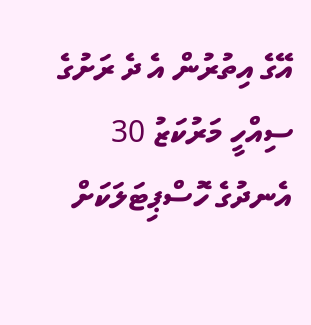އޭގެ އިތުރުން އެ ދެ ރަށުގެ ސިއްހީ މަރުކަޒު 30 އެނދުގެ ހޮސްޕިޓަލަކަށް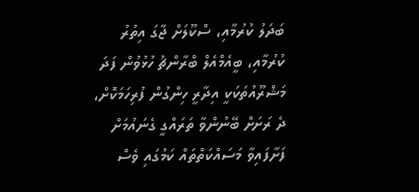ބަދަލު ކުރުމާއި، ސްކޫލަށް ޖާގަ އިތުރު ކުރުމާއި، ބީއެމްއެލް ބްރާންޗު ހުޅުވުން ފަދަ މަޝްރޫއުތަކަކީ އިދާރީ ހިންގުން ފުރިހަމަކޮށް، ދެ ރަށަށް ބޭނުންވާ ތަރައްގީ ގެނައުމަށް ފަށާފައިވާ މަސައްކަތްތައް ކަމުގައި ވެސް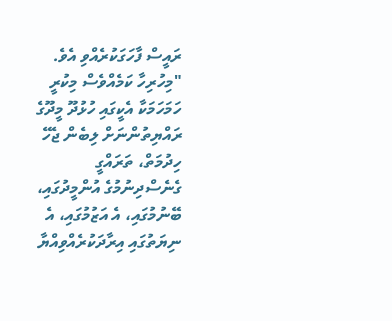ރައީސް ފާހަގަކުރެއްވި އެވެ.
"މިހުރިހާ ކަމެއްވެސް މިކުރީ ހަމަހަމަކާ އެކީގައި ހުޅުދޫ މީދޫގެ ރައްޔިތުންނަށް ލިބެން ޖެހޭ ހިދުމަތް، ތަރައްގީ ގެނެސްދިނުމުގެ އުންމީދުގައި، ބޭނުމުގައި، އެ އަޒުމުގައި، އެ ނިޔަތުގައި އިރާދަކުރެއްވިއްޔާ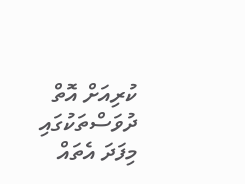ކުރިއަށް އޮތް ދުވަސްތަކުގައި މިފަދަ އެތައް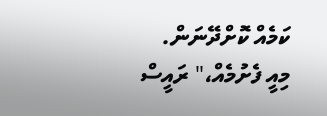ކަމެއް ކޮށްދޭނަން. މިއީ ފެށުމެއް،" ރައީސް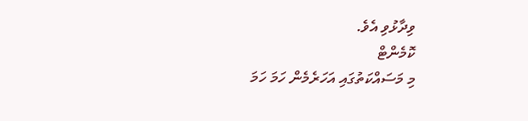ވިދާޅުވި އެވެ.
ކޮމެންޓް
މި މަސައްކަތުގައި އަހަރެމެން ހަމަ ހަމަ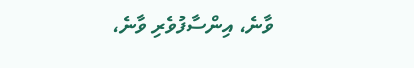ވާނެ، އިންސާފުވެރި ވާނެ،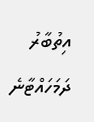އިތުބާރު ދަމަހައްޓާނެ